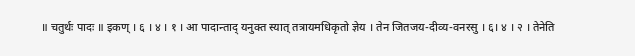॥ चतुर्थः पादः ॥ इकण् । ६ । ४ । १ । आ पादान्ताद् यनुक्त स्यात् तत्रायमधिकृतो ज्ञेय । तेन जितजय-दीव्य-वनरसु । ६। ४ । २ । तेनेति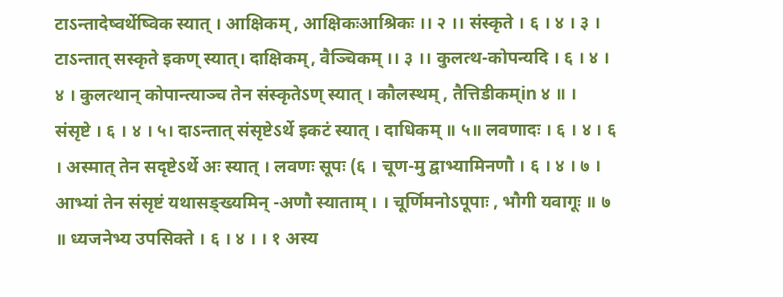टाऽन्तादेष्वर्थेष्विक स्यात् । आक्षिकम् , आक्षिकःआश्रिकः ।। २ ।। संस्कृते । ६ । ४ । ३ । टाऽन्तात् सस्कृते इकण् स्यात्। दाक्षिकम्, वैञ्चिकम् ।। ३ ।। कुलत्थ-कोपन्यदि । ६ । ४ । ४ । कुलत्थान् कोपान्त्याञ्च तेन संस्कृतेऽण् स्यात् । कौलस्थम् , तैत्तिडीकम्in ४ ॥ । संसृष्टे । ६ । ४ । ५। दाऽन्तात् संसृष्टेऽर्थे इकटं स्यात् । दाधिकम् ॥ ५॥ लवणादः । ६ । ४ । ६ । अस्मात् तेन सदृष्टेऽर्थे अः स्यात् । लवणः सूपः (६ । चूण-मु द्वाभ्यामिनणौ । ६ । ४ । ७ । आभ्यां तेन संसृष्टं यथासङ्ख्यमिन् -अणौ स्याताम् । । चूर्णिमनोऽपूपाः , भौगी यवागूः ॥ ७ ॥ ध्यजनेभ्य उपसिक्ते । ६ । ४ । । १ अस्य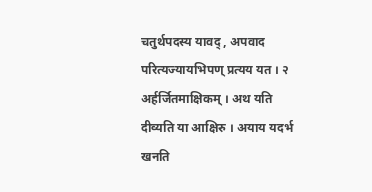चतुर्थपदस्य यावद् , अपवाद परित्यज्यायभिपण् प्रत्यय यत । २ अर्हर्जितमाक्षिकम् । अथ यति दीव्यति या आक्षिरु । अयाय यदर्भ खनति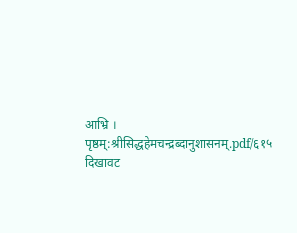आभ्रि ।
पृष्ठम्:श्रीसिद्धहेमचन्द्रब्दानुशासनम्.pdf/६१५
दिखावट